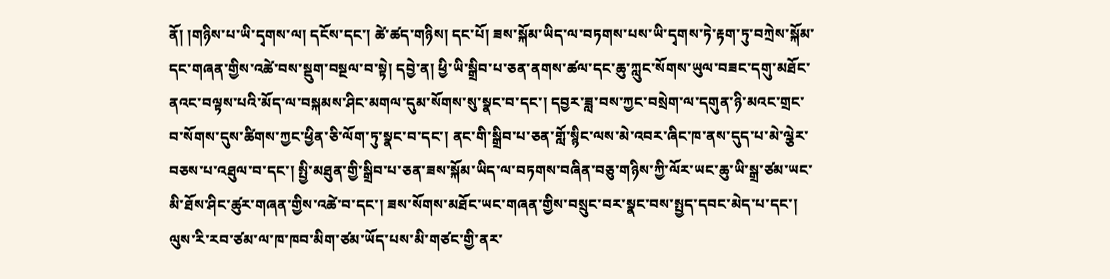ནོ། །གཉིས་པ་ཡི་དྭགས་ལ། དངོས་དང་། ཚེ་ཚད་གཉིས། དང་པོ། ཟས་སྐོམ་ཡིད་ལ་བཏགས་པས་ཡི་དྭགས་ཏེ་རྟག་ཏུ་བཀྲེས་སྐོམ་དང་གཞན་གྱིས་འཚེ་བས་སྡུག་བསྔལ་བ་སྟེ། དབྱེ་ན། ཕྱི་ཡི་སྒྲིབ་པ་ཅན་ནགས་ཚལ་དང་ཆུ་ཀླུང་སོགས་ཡུལ་བཟང་དགུ་མཐོང་ནའང་བལྟས་པའི་མོད་ལ་བསྐམས་ཤིང་མགལ་དུམ་སོགས་སུ་སྣང་བ་དང་། དབྱར་ཟླ་བས་ཀྱང་བསྲེག་ལ་དགུན་ཉི་མའང་གྲང་བ་སོགས་དུས་ཚིགས་ཀྱང་ཕྱིན་ཅི་ལོག་ཏུ་སྣང་བ་དང་། ནང་གི་སྒྲིབ་པ་ཅན་གློ་སྙིང་ལས་མེ་འབར་ཞིང་ཁ་ནས་དུད་པ་མེ་ལྕེར་བཅས་པ་འཐུལ་བ་དང་། སྤྱི་མཐུན་གྱི་སྒྲིབ་པ་ཅན་ཟས་སྐོམ་ཡིད་ལ་བཏགས་བཞིན་བཅུ་གཉིས་ཀྱི་ལོར་ཡང་ཆུ་ཡི་སྒྲ་ཙམ་ཡང་མི་ཐོས་ཤིང་ཚུར་གཞན་གྱིས་འཚེ་བ་དང་། ཟས་སོགས་མཐོང་ཡང་གཞན་གྱིས་བསྲུང་བར་སྣང་བས་སྤྱད་དབང་མེད་པ་དང་། ལུས་རི་རབ་ཙམ་ལ་ཁ་ཁབ་མིག་ཙམ་ཡོད་པས་མི་གཙང་གྱི་ནར་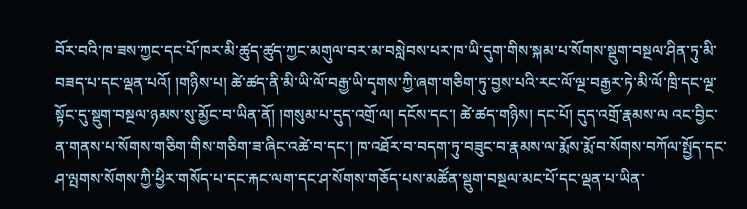བོར་བའི་ཁ་ཟས་ཀྱང་དང་པོ་ཁར་མི་ཚུད་ཚུད་ཀྱང་མགུལ་བར་མ་བསླེབས་པར་ཁ་ཡི་དུག་གིས་སྐམ་པ་སོགས་སྡུག་བསྔལ་ཤིན་ཏུ་མི་བཟད་པ་དང་ལྡན་པའོ། །གཉིས་པ། ཚེ་ཚད་ནི་མི་ཡི་ལོ་བརྒྱ་ཡི་དྭགས་ཀྱི་ཞག་གཅིག་ཏུ་བྱས་པའི་རང་ལོ་ལྔ་བརྒྱར་ཏེ་མི་ལོ་ཁྲི་དང་ལྔ་སྟོང་དུ་སྡུག་བསྔལ་ཉམས་སུ་མྱོང་བ་ཡིན་ནོ། །གསུམ་པ་དུད་འགྲོ་ལ། དངོས་དང་། ཚེ་ཚད་གཉིས། དང་པོ། དུད་འགྲོ་རྣམས་ལ འང་བྱིང་ན་གནས་པ་སོགས་གཅིག་གིས་གཅིག་ཟ་ཞིང་འཚེ་བ་དང་། ཁ་འཐོར་བ་བདག་ཏུ་བཟུང་བ་རྣམས་ལ་རྨོས་རྨོ་བ་སོགས་བཀོལ་སྤྱོད་དང་ཤ་ལྤགས་སོགས་ཀྱི་ཕྱིར་གསོད་པ་དང་རྐང་ལག་དང་ཤ་སོགས་གཅོད་པས་མཚོན་སྡུག་བསྔལ་མང་པོ་དང་ལྡན་པ་ཡིན་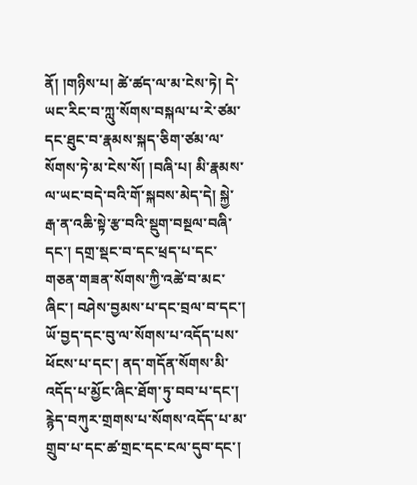ནོ། །གཉིས་པ། ཚེ་ཚད་ལ་མ་ངེས་ཏེ། དེ་ཡང་རིང་བ་ཀླུ་སོགས་བསྐལ་པ་རེ་ཙམ་དང་ཐུང་བ་རྣམས་སྐད་ཅིག་ཙམ་ལ་སོགས་ཏེ་མ་ངེས་སོ། །བཞི་པ། མི་རྣམས་ལ་ཡང་བདེ་བའི་གོ་སྐབས་མེད་དེ། སྐྱེ་རྒ་ན་འཆི་སྟེ་རྩ་བའི་སྡུག་བསྔལ་བཞི་དང་། དགྲ་སྡང་བ་དང་ཕྲད་པ་དང་གཅན་གཟན་སོགས་ཀྱི་འཚེ་བ་མང་ཞིང་། བཤེས་བྱམས་པ་དང་བྲལ་བ་དང་། ཡོ་བྱད་དང་བུ་ལ་སོགས་པ་འདོད་པས་ཕོངས་པ་དང་། ནད་གདོན་སོགས་མི་འདོད་པ་མྱོང་ཞིང་ཐོག་ཏུ་བབ་པ་དང་། རྙེད་བཀུར་གྲགས་པ་སོགས་འདོད་པ་མ་གྲུབ་པ་དང་ཚ་གྲང་དང་ངལ་དུབ་དང་།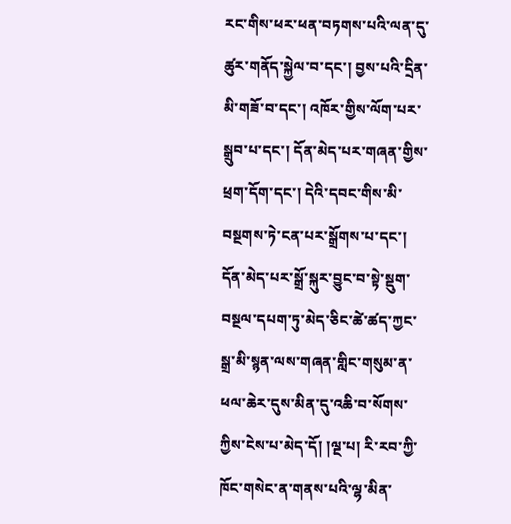རང་གིས་ཕར་ཕན་བཏགས་པའི་ལན་དུ་ཚུར་གནོད་སྐྱེལ་བ་དང་། བྱས་པའི་དྲིན་མི་གཟོ་བ་དང་། འཁོར་གྱིས་ལོག་པར་སྒྲུབ་པ་དང་། དོན་མེད་པར་གཞན་གྱིས་ཕྲག་དོག་དང་། དེའི་དབང་གིས་མི་བསྔགས་ཏེ་ངན་པར་སྒྲོགས་པ་དང་། དོན་མེད་པར་སྒྲོ་སྐུར་བྱུང་བ་སྟེ་སྡུག་བསྔལ་དཔག་ཏུ་མེད་ཅིང་ཚེ་ཚད་ཀྱང་སྒྲ་མི་སྙན་ལས་གཞན་གླིང་གསུམ་ན་ཕལ་ཆེར་དུས་མིན་དུ་འཆི་བ་སོགས་ཀྱིས་ངེས་པ་མེད་དོ། །ལྔ་པ། རི་རབ་ཀྱི་ཁོང་གསེང་ན་གནས་པའི་ལྷ་མིན་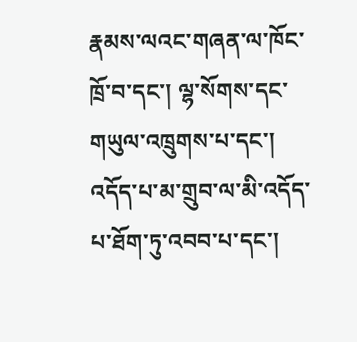རྣམས་ལའང་གཞན་ལ་ཁོང་ཁྲོ་བ་དང་། ལྷ་སོགས་དང་གཡུལ་འཁྲུགས་པ་དང་། འདོད་པ་མ་གྲུབ་ལ་མི་འདོད་པ་ཐོག་ཏུ་འབབ་པ་དང་།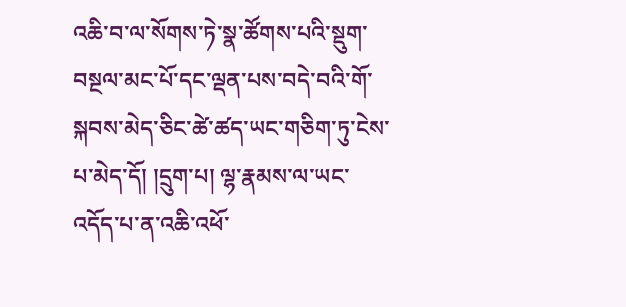འཆི་བ་ལ་སོགས་ཏེ་སྣ་ཚོགས་པའི་སྡུག་བསྔལ་མང་པོ་དང་ལྡན་པས་བདེ་བའི་གོ་སྐབས་མེད་ཅིང་ཚེ་ཚད་ཡང་གཅིག་ཏུ་ངེས་པ་མེད་དོ། །དྲུག་པ། ལྷ་རྣམས་ལ་ཡང་འདོད་པ་ན་འཆི་འཕོ་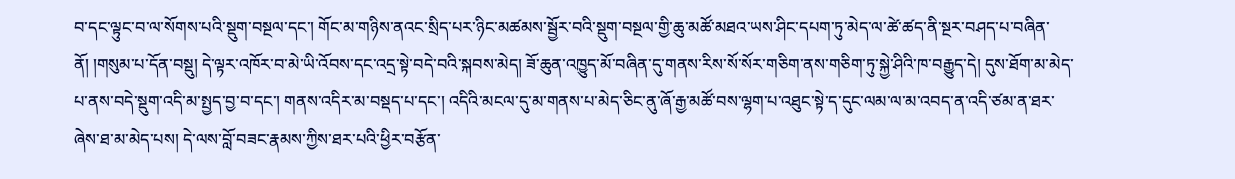བ་དང་ལྟུང་བ་ལ་སོགས་པའི་སྡུག་བསྔལ་དང་། གོང་མ་གཉིས་ནའང་སྲིད་པར་ཉིང་མཚམས་སྦྱོར་བའི་སྡུག་བསྔལ་གྱི་ཆུ་མཚོ་མཐའ་ཡས་ཤིང་དཔག་ཏུ་མེད་ལ་ཚེ་ཚད་ནི་སྔར་བཤད་པ་བཞིན་ནོ། །གསུམ་པ་དོན་བསྡུ། དེ་ལྟར་འཁོར་བ་མེ་ཡི་འོབས་དང་འདྲ་སྟེ་བདེ་བའི་སྐབས་མེད། ཟོ་ཆུན་འཁྱུད་མོ་བཞིན་དུ་གནས་རིས་སོ་སོར་གཅིག་ནས་གཅིག་ཏུ་སྐྱེ་ཤིའི་ཁ་བརྒྱུད་དེ། དུས་ཐོག་མ་མེད་པ་ནས་བདེ་སྡུག་འདི་མ་སྤྱད་བྱ་བ་དང་། གནས་འདིར་མ་བསྡད་པ་དང་། འདིའི་མངལ་དུ་མ་གནས་པ་མེད་ཅིང་ནུ་ཞོ་རྒྱ་མཚོ་བས་ལྷག་པ་འཐུང་སྟེ་ད་དུང་ལམ་ལ་མ་འབད་ན་འདི་ཙམ་ན་ཐར་ཞེས་ཐ་མ་མེད་པས། དེ་ལས་བློ་བཟང་རྣམས་ཀྱིས་ཐར་པའི་ཕྱིར་བརྩོན་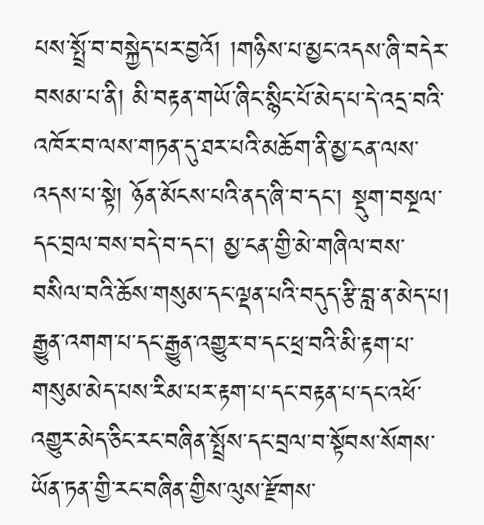པས་སྤྲོ་བ་བསྐྱེད་པར་བྱའོ། །གཉིས་པ་མྱང་འདས་ཞི་བདེར་བསམ་པ་ནི། མི་བརྟན་གཡོ་ཞིང་སྙིང་པོ་མེད་པ་དེ་འདྲ་བའི་འཁོར་བ་ལས་གཏན་དུ་ཐར་པའི་མཆོག་ནི་མྱ་ངན་ལས་འདས་པ་སྟེ། ཉོན་མོངས་པའི་ནད་ཞི་བ་དང་། སྡུག་བསྔལ་དང་བྲལ་བས་བདེ་བ་དང་། མྱ་ངན་གྱི་མེ་གཞིལ་བས་བསིལ་བའི་ཆོས་གསུམ་དང་ལྡན་པའི་བདུད་རྩི་བླ་ན་མེད་པ། རྒྱུན་འགག་པ་དང་རྒྱུན་འགྱུར་བ་དང་ཕྲ་བའི་མི་རྟག་པ་གསུམ་མེད་པས་རིམ་པར་རྟག་པ་དང་བརྟན་པ་དང་འཕོ་འགྱུར་མེད་ཅིང་རང་བཞིན་སྤྲོས་དང་བྲལ་བ་སྟོབས་སོགས་ཡོན་ཏན་གྱི་རང་བཞིན་གྱིས་ལུས་རྫོགས་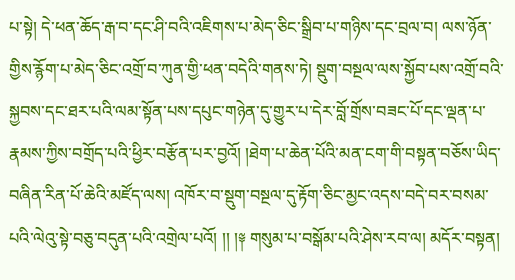པ་སྟེ། དེ་ཕན་ཆོད་རྒ་བ་དང་ཤི་བའི་འཇིགས་པ་མེད་ཅིང་སྒྲིབ་པ་གཉིས་དང་བྲལ་བ། ལས་ཉོན་གྱིས་རྙོག་པ་མེད་ཅིང་འགྲོ་བ་ཀུན་གྱི་ཕན་བདེའི་གནས་ཏེ། སྡུག་བསྔལ་ལས་སྐྱོབ་པས་འགྲོ་བའི་སྐྱབས་དང་ཐར་པའི་ལམ་སྟོན་པས་དཔུང་གཉེན་དུ་གྱུར་པ་དེར་བློ་གྲོས་བཟང་པོ་དང་ལྡན་པ་རྣམས་ཀྱིས་བགྲོད་པའི་ཕྱིར་བརྩོན་པར་བྱའོ། །ཐེག་པ་ཆེན་པོའི་མན་ངག་གི་བསྟན་བཅོས་ཡིད་བཞིན་རིན་པོ་ཆེའི་མཛོད་ལས། འཁོར་བ་སྡུག་བསྔལ་དུ་རྟོག་ཅིང་མྱང་འདས་བདེ་བར་བསམ་པའི་ལེའུ་སྟེ་བཅུ་བདུན་པའི་འགྲེལ་པའོ། །། །༈ གསུམ་པ་བསྒོམ་པའི་ཤེས་རབ་ལ། མདོར་བསྟན།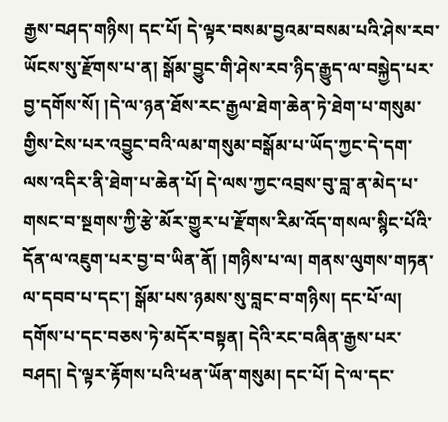རྒྱས་བཤད་གཉིས། དང་པོ། དེ་ལྟར་བསམ་བྱའམ་བསམ་པའི་ཤེས་རབ་ཡོངས་སུ་རྫོགས་པ་ན། སྒོམ་བྱུང་གི་ཤེས་རབ་ཉིད་རྒྱུད་ལ་བསྐྱེད་པར་བྱ་དགོས་སོ། །དེ་ལ་ཉན་ཐོས་རང་རྒྱལ་ཐེག་ཆེན་ཏེ་ཐེག་པ་གསུམ་གྱིས་ངེས་པར་འབྱུང་བའི་ལམ་གསུམ་བསྒོམ་པ་ཡོད་ཀྱང་དེ་དག་ལས་འདིར་ནི་ཐེག་པ་ཆེན་པོ། དེ་ལས་ཀྱང་འབྲས་བུ་བླ་ན་མེད་པ་གསང་བ་སྔགས་ཀྱི་རྩེ་མོར་གྱུར་པ་རྫོགས་རིམ་འོད་གསལ་སྙིང་པོའི་དོན་ལ་འཇུག་པར་བྱ་བ་ཡིན་ནོ། །གཉིས་པ་ལ། གནས་ལུགས་གཏན་ལ་དབབ་པ་དང་། སྒོམ་པས་ཉམས་སུ་བླང་བ་གཉིས། དང་པོ་ལ། དགོས་པ་དང་བཅས་ཏེ་མདོར་བསྟན། དེའི་རང་བཞིན་རྒྱས་པར་བཤད། དེ་ལྟར་རྟོགས་པའི་ཕན་ཡོན་གསུམ། དང་པོ། དེ་ལ་དང་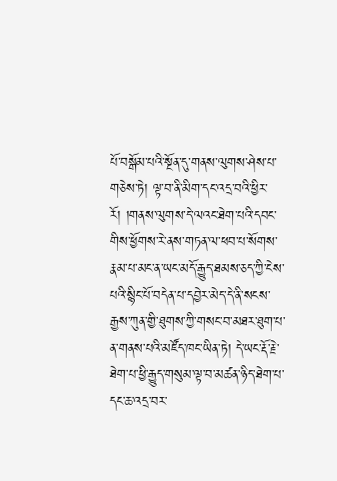པོ་བསྒོམ་པའི་སྔོན་དུ་གནས་ལུགས་ཤེས་པ་གཅེས་ཏེ། ལྟ་བ་ནི་མིག་དང་འདྲ་བའི་ཕྱིར་རོ། །གནས་ལུགས་དེ་ལའང་ཐེག་པའི་དབང་གིས་ཕྱོགས་རེ་ནས་གཏན་ལ་ཕབ་པ་སོགས་རྣམ་པ་མང་ན་ཡང་མདོ་རྒྱུད་ཐམས་ཅད་ཀྱི་ངེས་པའི་སྙིང་པོ་བདེན་པ་དབྱེར་མེད་དེ་ནི་སངས་རྒྱས་ཀུན་གྱི་ཐུགས་ཀྱི་གསང་བ་མཐར་ཐུག་པ་ན་གནས་པའི་མཛོད་ཁང་ཡིན་ཏེ། དེ་ཡང་རྡོ་རྗེ་ཐེག་པ་ཕྱི་རྒྱུད་གསུམ་ལྟ་བ་མཚན་ཉིད་ཐེག་པ་དང་ཆ་འདྲ་བར་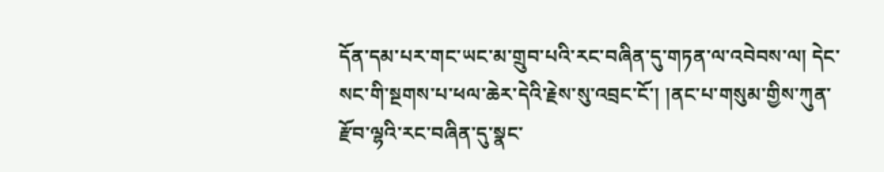དོན་དམ་པར་གང་ཡང་མ་གྲུབ་པའི་རང་བཞིན་དུ་གཏན་ལ་འབེབས་ལ། དེང་སང་གི་སྔགས་པ་ཕལ་ཆེར་དེའི་རྗེས་སུ་འབྲང་ངོ་། །ནང་པ་གསུམ་གྱིས་ཀུན་རྫོབ་ལྷའི་རང་བཞིན་དུ་སྣང་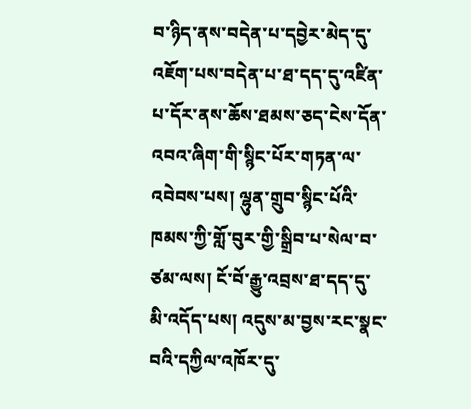བ་ཉིད་ནས་བདེན་པ་དབྱེར་མེད་དུ་འཇོག་པས་བདེན་པ་ཐ་དད་དུ་འཛིན་པ་དོར་ནས་ཆོས་ཐམས་ཅད་ངེས་དོན་འབའ་ཞིག་གི་སྙིང་པོར་གཏན་ལ་འབེབས་པས། ལྷུན་གྲུབ་སྙིང་པོའི་ཁམས་ཀྱི་གློ་བུར་གྱི་སྒྲིབ་པ་སེལ་བ་ཙམ་ལས། ངོ་བོ་རྒྱུ་འབྲས་ཐ་དད་དུ་མི་འདོད་པས། འདུས་མ་བྱས་རང་སྣང་བའི་དཀྱིལ་འཁོར་དུ་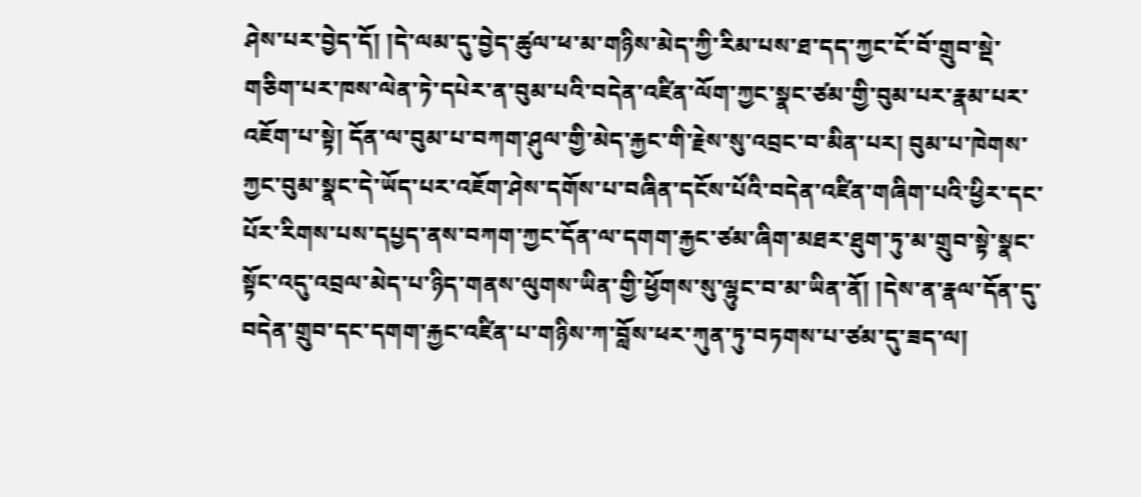ཤེས་པར་བྱེད་དོ། །དེ་ལམ་དུ་བྱེད་ཚུལ་ཕ་མ་གཉིས་མེད་ཀྱི་རིམ་པས་ཐ་དད་ཀྱང་ངོ་བོ་གྲུབ་སྡེ་གཅིག་པར་ཁས་ལེན་ཏེ་དཔེར་ན་བུམ་པའི་བདེན་འཛིན་ལོག་ཀྱང་སྣང་ཙམ་གྱི་བུམ་པར་རྣམ་པར་འཇོག་པ་སྟེ། དོན་ལ་བུམ་པ་བཀག་ཤུལ་གྱི་མེད་རྐྱང་གི་རྗེས་སུ་འབྲང་བ་མིན་པར། བུམ་པ་ཁེགས་ཀྱང་བུམ་སྣང་དེ་ཡོད་པར་འཇོག་ཤེས་དགོས་པ་བཞིན་དངོས་པོའི་བདེན་འཛིན་གཞིག་པའི་ཕྱིར་དང་པོར་རིགས་པས་དཔྱད་ནས་བཀག་ཀྱང་དོན་ལ་དགག་རྐྱང་ཙམ་ཞིག་མཐར་ཐུག་ཏུ་མ་གྲུབ་སྟེ་སྣང་སྟོང་འདུ་འབྲལ་མེད་པ་ཉིད་གནས་ལུགས་ཡིན་གྱི་ཕྱོགས་སུ་ལྷུང་བ་མ་ཡིན་ནོ། །དེས་ན་རྣལ་དོན་དུ་བདེན་གྲུབ་དང་དགག་རྐྱང་འཛིན་པ་གཉིས་ཀ་བློས་ཕར་ཀུན་ཏུ་བཏགས་པ་ཙམ་དུ་ཟད་ལ།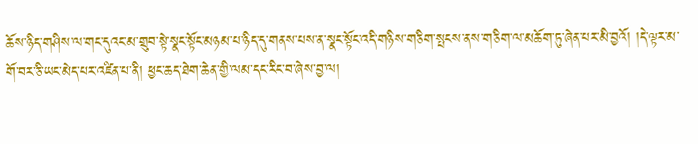ཆོས་ཉིད་གཤིས་ལ་གང་དུའང་མ་གྲུབ་སྟེ་སྣང་སྟོང་མཉམ་པ་ཉིད་དུ་གནས་པས་ན་སྣང་སྟོང་འདི་གཉིས་གཅིག་སྤངས་ནས་གཅིག་ལ་མཆོག་ཏུ་ཞེན་པར་མི་བྱའོ། །དེ་ལྟར་མ་གོ་བར་ཅི་ཡང་མེད་པར་འཛིན་པ་ནི། ཕྱང་ཆད་ཐེག་ཆེན་གྱི་ལམ་དང་རིང་བ་ཞེས་བྱ་ལ།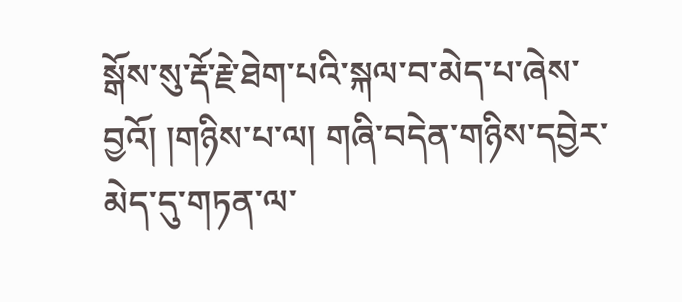སྒོས་སུ་རྡོ་རྗེ་ཐེག་པའི་སྐལ་བ་མེད་པ་ཞེས་བྱའོ། །གཉིས་པ་ལ། གཞི་བདེན་གཉིས་དབྱེར་མེད་དུ་གཏན་ལ་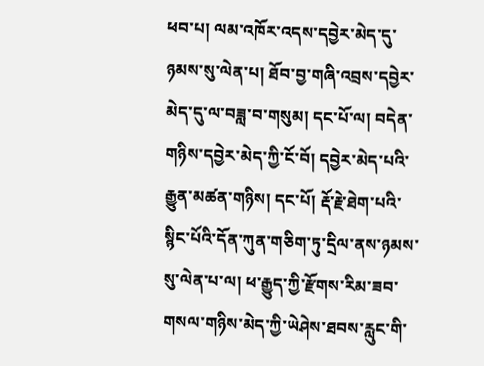ཕབ་པ། ལམ་འཁོར་འདས་དབྱེར་མེད་དུ་ཉམས་སུ་ལེན་པ། ཐོབ་བྱ་གཞི་འབྲས་དབྱེར་མེད་དུ་ལ་བཟླ་བ་གསུམ། དང་པོ་ལ། བདེན་གཉིས་དབྱེར་མེད་ཀྱི་ངོ་བོ། དབྱེར་མེད་པའི་རྒྱུན་མཚན་གཉིས། དང་པོ། རྡོ་རྗེ་ཐེག་པའི་སྙིང་པོའི་དོན་ཀུན་གཅིག་ཏུ་དྲིལ་ནས་ཉམས་སུ་ལེན་པ་ལ། ཕ་རྒྱུད་ཀྱི་རྫོགས་རིམ་ཟབ་གསལ་གཉིས་མེད་ཀྱི་ཡེཤེས་ཐབས་རླུང་གི་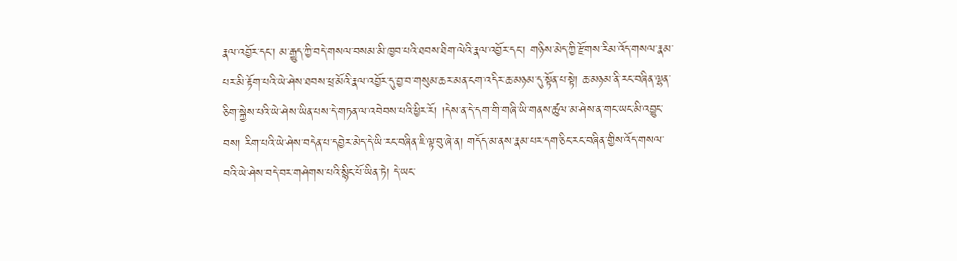རྣལ་འབྱོར་དང་། མ་རྒྱུད་ཀྱི་བདེ་གསལ་བསམ་མི་ཁྱབ་པའི་ཐབས་ཐིག་ལེའི་རྣལ་འབྱོར་དང་། གཉིས་མེད་ཀྱི་རྫོགས་རིམ་འོད་གསལ་རྣམ་པར་མི་རྟོག་པའི་ཡེ་ཤེས་ཐབས་ཕྲ་མོའི་རྣལ་འབྱོར་དུ་བྱ་བ་གསུམ་ཆར་མན་ངག་འདིར་ཆ་མཉམ་དུ་སྟོན་པ་སྟེ། ཆ་མཉམ་ནི་རང་བཞིན་ལྷན་ཅིག་སྐྱེས་པའི་ཡེ་ཤེས་ཡིན་པས་དེ་གཏན་ལ་འབེབས་པའི་ཕྱིར་རོ། །དེས་ན་དེ་དག་གི་གཞི་ཡི་གནས་ཚུལ་མ་ཤེས་ན་གང་ཡང་མི་འབྱུང་བས། རིག་པའི་ཡེ་ཤེས་བདེན་པ་དབྱེར་མེད་དེ་ཡི་རང་བཞིན་ཇི་ལྟ་བུ་ཞེ་ན། གདོད་མ་ནས་རྣམ་པར་དག་ཅིང་རང་བཞིན་གྱིས་འོད་གསལ་བའི་ཡེ་ཤེས་བདེ་བར་གཤེགས་པའི་སྙིང་པོ་ཡིན་ཏེ། དེ་ཡང་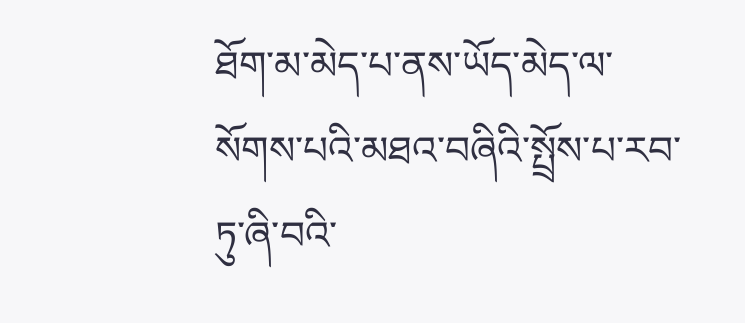ཐོག་མ་མེད་པ་ནས་ཡོད་མེད་ལ་སོགས་པའི་མཐའ་བཞིའི་སྤྲོས་པ་རབ་ཏུ་ཞི་བའི་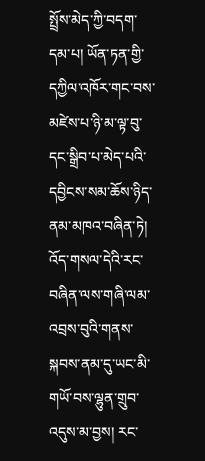སྤྲོས་མེད་ཀྱི་བདག་དམ་པ། ཡོན་ཏན་གྱི་དཀྱིལ་འཁོར་གང་བས་མཛེས་པ་ཉི་མ་ལྟ་བུ་དང་སྒྲིབ་པ་མེད་པའི་དབྱིངས་སམ་ཆོས་ཉིད་ནམ་མཁའ་བཞིན་ཏེ། འོད་གསལ་དེའི་རང་བཞིན་ལས་གཞི་ལམ་འབྲས་བུའི་གནས་སྐབས་ནམ་དུ་ཡང་མི་གཡོ་བས་ལྷུན་གྲུབ་འདུས་མ་བྱས། རང་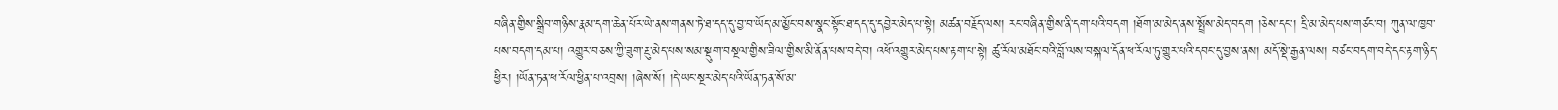བཞིན་གྱིས་སྒྲིབ་གཉིས་རྣམ་དག་ཆེན་པོར་ཡེ་ནས་གནས་ཏེ་ཐ་དད་དུ་བྱ་བ་ཡོད་མ་མྱོང་བས་སྣང་སྟོང་ཐ་དད་དུ་དབྱེར་མེད་པ་སྟེ། མཚན་བརྗོད་ལས། རང་བཞིན་གྱིས་ནི་དག་པའི་བདག །ཐོག་མ་མེད་ནས་སྤྲོས་མེད་བདག །ཅེས་དང་། དྲི་མ་མེད་པས་གཙང་བ། ཀུན་ལ་ཁྱབ་པས་བདག་དམ་པ། འགྱུར་བཅས་ཀྱི་ཟུག་རྔུ་མེད་པས་སམ་སྡུག་བསྔལ་གྱིས་ཟིལ་གྱིས་མི་ནོན་པས་བདེ་བ། འཕོ་འགྱུར་མེད་པས་རྟག་པ་སྟེ། ཚུ་རོལ་མཐོང་བའི་བློ་ལས་བསྐལ་དོན་ཕ་རོལ་ཏུ་གྱུར་པའི་དབང་དུ་བྱས་ནས། མདོ་སྡེ་རྒྱན་ལས། བཙང་བདག་བདེ་དང་རྟག་ཉིད་ཕྱིར། །ཡོན་ཏན་ཕ་རོལ་ཕྱིན་པ་འབྲས། །ཞེས་སོ། །དེ་ཡང་སྔར་མེད་པའི་ཡོན་ཏན་སོ་མ་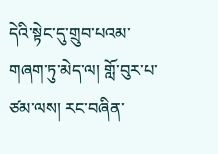དེའི་སྟེང་དུ་གྲུབ་པའམ་གཞག་ཏུ་མེད་ལ། གློ་བུར་པ་ཙམ་ལས། རང་བཞིན་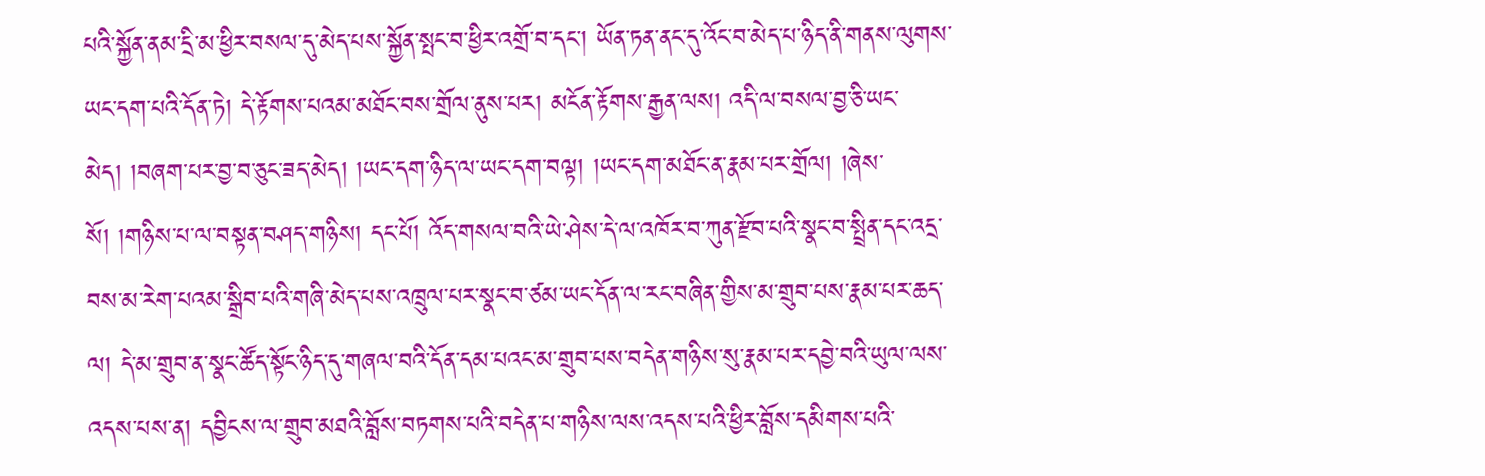པའི་སྐྱོན་ནམ་དྲི་མ་ཕྱིར་བསལ་དུ་མེད་པས་སྐྱོན་སྤང་བ་ཕྱིར་འགྲོ་བ་དང་། ཡོན་ཏན་ནང་དུ་འོང་བ་མེད་པ་ཉིད་ནི་གནས་ལུགས་ཡང་དག་པའི་དོན་ཏེ། དེ་རྟོགས་པའམ་མཐོང་བས་གྲོལ་ནུས་པར། མངོན་རྟོགས་རྒྱན་ལས། འདི་ལ་བསལ་བྱ་ཅི་ཡང་མེད། །བཞག་པར་བྱ་བ་ཅུང་ཟད་མེད། །ཡང་དག་ཉིད་ལ་ཡང་དག་བལྟ། །ཡང་དག་མཐོང་ན་རྣམ་པར་གྲོལ། །ཞེས་སོ། །གཉིས་པ་ལ་བསྟན་བཤད་གཉིས། དང་པོ། འོད་གསལ་བའི་ཡེ་ཤེས་དེ་ལ་འཁོར་བ་ཀུན་རྫོབ་པའི་སྣང་བ་སྤྲིན་དང་འདྲ་བས་མ་རེག་པའམ་སྒྲིབ་པའི་གཞི་མེད་པས་འཁྲུལ་པར་སྣང་བ་ཙམ་ཡང་དོན་ལ་རང་བཞིན་གྱིས་མ་གྲུབ་པས་རྣམ་པར་ཆད་ལ། དེ་མ་གྲུབ་ན་སྣང་ཚོད་སྟོང་ཉིད་དུ་གཞལ་བའི་དོན་དམ་པའང་མ་གྲུབ་པས་བདེན་གཉིས་སུ་རྣམ་པར་དབྱེ་བའི་ཡུལ་ལས་འདས་པས་ན། དབྱིངས་ལ་གྲུབ་མཐའི་བློས་བཏགས་པའི་བདེན་པ་གཉིས་ལས་འདས་པའི་ཕྱིར་བློས་དམིགས་པའི་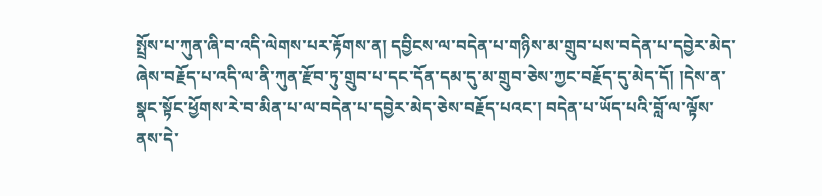སྤྲོས་པ་ཀུན་ཞི་བ་འདི་ལེགས་པར་རྟོགས་ན། དབྱིངས་ལ་བདེན་པ་གཉིས་མ་གྲུབ་པས་བདེན་པ་དབྱེར་མེད་ཞེས་བརྗོད་པ་འདི་ལ་ནི་ཀུན་རྫོབ་ཏུ་གྲུབ་པ་དང་དོན་དམ་དུ་མ་གྲུབ་ཅེས་ཀྱང་བརྗོད་དུ་མེད་དོ། །དེས་ན་སྣང་སྟོང་ཕྱོགས་རེ་བ་མིན་པ་ལ་བདེན་པ་དབྱེར་མེད་ཅེས་བརྗོད་པའང་། བདེན་པ་ཡོད་པའི་བློ་ལ་ལྟོས་ནས་དེ་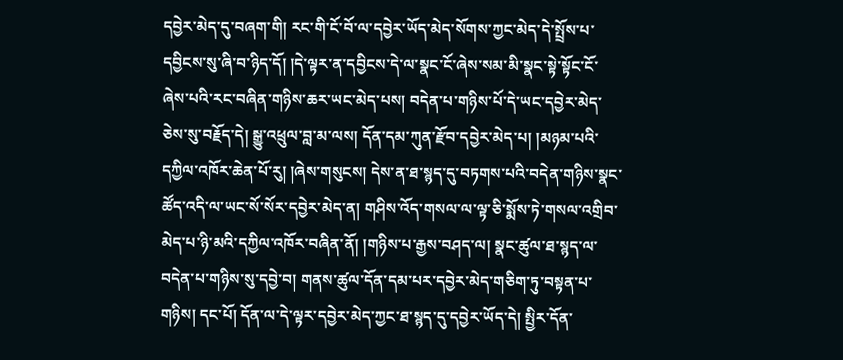དབྱེར་མེད་དུ་བཞག་གི། རང་གི་ངོ་བོ་ལ་དབྱེར་ཡོད་མེད་སོགས་ཀྱང་མེད་དེ་སྤྲོས་པ་དབྱིངས་སུ་ཞི་བ་ཉིད་དོ། །དེ་ལྟར་ན་དབྱིངས་དེ་ལ་སྣང་ངོ་ཞེས་སམ་མི་སྣང་སྟེ་སྟོང་ངོ་ཞེས་པའི་རང་བཞིན་གཉིས་ཆར་ཡང་མེད་པས། བདེན་པ་གཉིས་པོ་དེ་ཡང་དབྱེར་མེད་ཅེས་སུ་བརྗོད་དེ། སྒྱུ་འཕྲུལ་བླ་མ་ལས། དོན་དམ་ཀུན་རྫོབ་དབྱེར་མེད་པ། །མཉམ་པའི་དཀྱིལ་འཁོར་ཆེན་པོ་རུ། །ཞེས་གསུངས། དེས་ན་ཐ་སྙད་དུ་བཏགས་པའི་བདེན་གཉིས་སྣང་ཚོད་འདི་ལ་ཡང་སོ་སོར་དབྱེར་མེད་ན། གཤིས་འོད་གསལ་ལ་ལྟ་ཅི་སྨོས་ཏེ་གསལ་འགྲིབ་མེད་པ་ཉི་མའི་དཀྱིལ་འཁོར་བཞིན་ནོ། །གཉིས་པ་རྒྱས་བཤད་ལ། སྣང་ཚུལ་ཐ་སྙད་ལ་བདེན་པ་གཉིས་སུ་དབྱེ་བ། གནས་ཚུལ་དོན་དམ་པར་དབྱེར་མེད་གཅིག་ཏུ་བསྟན་པ་གཉིས། དང་པོ། དོན་ལ་དེ་ལྟར་དབྱེར་མེད་ཀྱང་ཐ་སྙད་དུ་དབྱེར་ཡོད་དེ། སྤྱིར་དོན་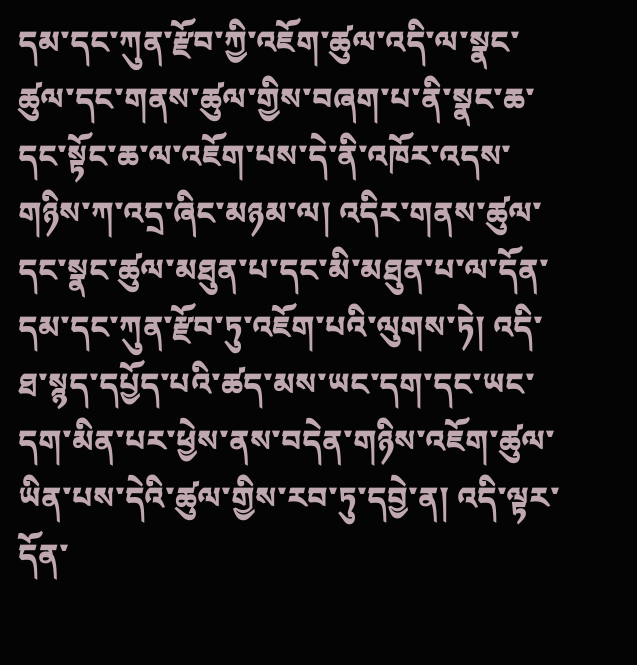དམ་དང་ཀུན་རྫོབ་ཀྱི་འཇོག་ཚུལ་འདི་ལ་སྣང་ཚུལ་དང་གནས་ཚུལ་གྱིས་བཞག་པ་ནི་སྣང་ཆ་དང་སྟོང་ཆ་ལ་འཇོག་པས་དེ་ནི་འཁོར་འདས་གཉིས་ཀ་འདྲ་ཞིང་མཉམ་ལ། འདིར་གནས་ཚུལ་དང་སྣང་ཚུལ་མཐུན་པ་དང་མི་མཐུན་པ་ལ་དོན་དམ་དང་ཀུན་རྫོབ་ཏུ་འཇོག་པའི་ལུགས་ཏེ། འདི་ཐ་སྙད་དཔྱོད་པའི་ཚད་མས་ཡང་དག་དང་ཡང་དག་མིན་པར་ཕྱེས་ནས་བདེན་གཉིས་འཇོག་ཚུལ་ཡིན་པས་དེའི་ཚུལ་གྱིས་རབ་ཏུ་དབྱེ་ན། འདི་ལྟར་དོན་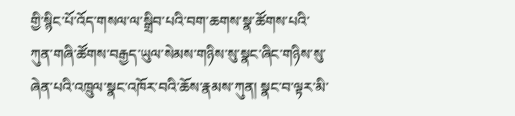གྱི་སྙིང་པོ་འོད་གསལ་ལ་སྒྲིབ་པའི་བག་ཆགས་སྣ་ཚོགས་པའི་ཀུན་གཞི་ཚོགས་བརྒྱད་ཡུལ་སེམས་གཉིས་སུ་སྣང་ཞིང་གཉིས་སུ་ཞེན་པའི་འཁྲུལ་སྣང་འཁོར་བའི་ཆོས་རྣམས་ཀུན། སྣང་བ་ལྟར་མི་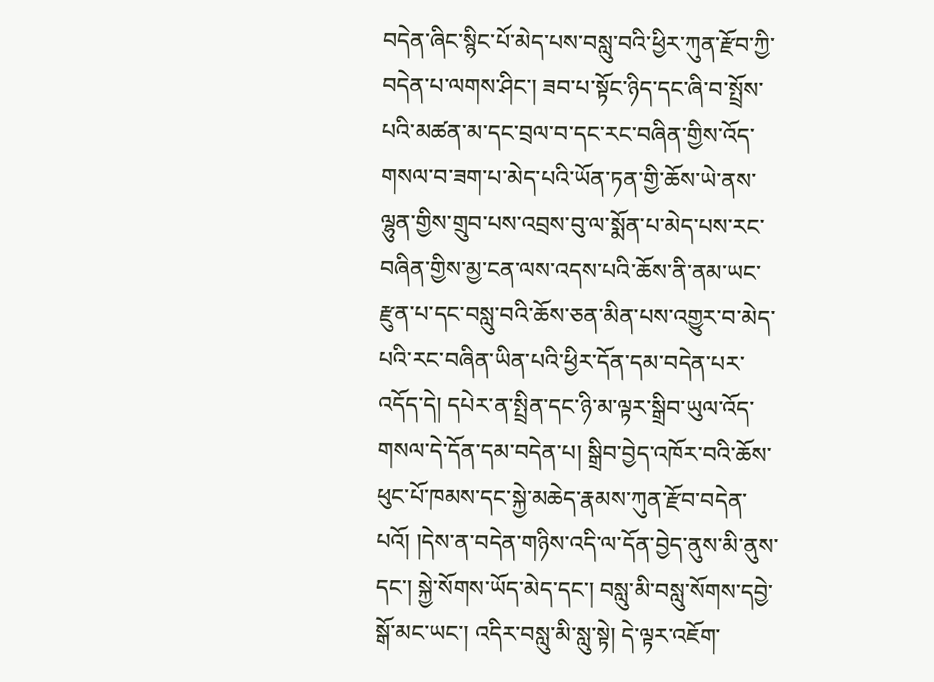བདེན་ཞིང་སྙིང་པོ་མེད་པས་བསླུ་བའི་ཕྱིར་ཀུན་རྫོབ་ཀྱི་བདེན་པ་ལགས་ཤིང་། ཟབ་པ་སྟོང་ཉིད་དང་ཞི་བ་སྤྲོས་པའི་མཚན་མ་དང་བྲལ་བ་དང་རང་བཞིན་གྱིས་འོད་གསལ་བ་ཟག་པ་མེད་པའི་ཡོན་ཏན་གྱི་ཆོས་ཡེ་ནས་ལྷུན་གྱིས་གྲུབ་པས་འབྲས་བུ་ལ་སྨོན་པ་མེད་པས་རང་བཞིན་གྱིས་མྱ་ངན་ལས་འདས་པའི་ཆོས་ནི་ནམ་ཡང་རྫུན་པ་དང་བསླུ་བའི་ཆོས་ཅན་མིན་པས་འགྱུར་བ་མེད་པའི་རང་བཞིན་ཡིན་པའི་ཕྱིར་དོན་དམ་བདེན་པར་འདོད་དེ། དཔེར་ན་སྤྲིན་དང་ཉི་མ་ལྟར་སྒྲིབ་ཡུལ་འོད་གསལ་དེ་དོན་དམ་བདེན་པ། སྒྲིབ་བྱེད་འཁོར་བའི་ཆོས་ཕུང་པོ་ཁམས་དང་སྐྱེ་མཆེད་རྣམས་ཀུན་རྫོབ་བདེན་པའོ། །དེས་ན་བདེན་གཉིས་འདི་ལ་དོན་བྱེད་ནུས་མི་ནུས་དང་། སྐྱེ་སོགས་ཡོད་མེད་དང་། བསླུ་མི་བསླུ་སོགས་དབྱེ་སྒོ་མང་ཡང་། འདིར་བསླུ་མི་སླུ་སྟེ། དེ་ལྟར་འཇོག་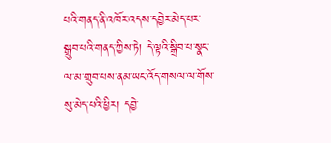པའི་གནད་ནི་འཁོར་འདས་དབྱེར་མེད་པར་སྒྲུབ་པའི་གནད་ཀྱིས་ཏེ། དེ་ལྟའི་སྒྲིབ་པ་སྣང་ལ་མ་གྲུབ་པས་ནམ་ཡང་འོད་གསལ་ལ་གོས་སུ་མེད་པའི་ཕྱིར། དབྱེ་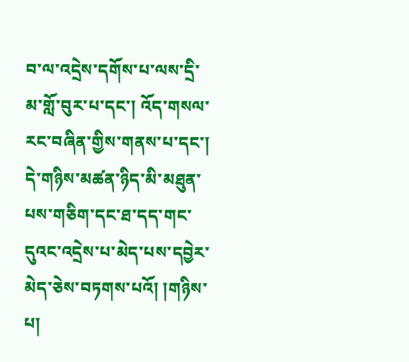བ་ལ་འདྲེས་དགོས་པ་ལས་དྲི་མ་གློ་བུར་པ་དང་། འོད་གསལ་རང་བཞིན་གྱིས་གནས་པ་དང་། དེ་གཉིས་མཚན་ཉིད་མི་མཐུན་པས་གཅིག་དང་ཐ་དད་གང་དུའང་འདྲེས་པ་མེད་པས་དབྱེར་མེད་ཅེས་བཏགས་པའོ། །གཉིས་པ།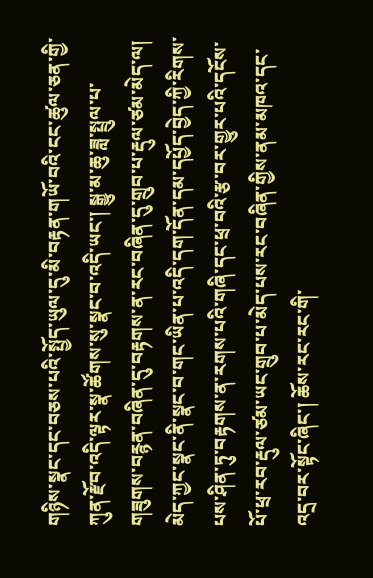གཉིས་སྣང་དང་བཅས་པའི་སྤྱོད་ཡུལ་དུ་མི་བརྟན་གཡོ་བའི་ངང་ཚུལ་ཅན་གྱི་ཀུན་རྫོབ་འདི་ལྟར་སྣ་ཚོགས་སུ་སྣང་བ་འདི་ཡང་། སྒྱུ་མ་ཆུ་ཟླ་སྤྲུལ་པ་གཟུགས་བརྙན་བཞིན་དུ་བརྟགས་ན་རང་བཞིན་དུ་གྲུབ་པ་རྡུལ་ཙམ་མེད་ལ། མེད་ཀྱང་སྣང་ནི་སྣང་བ་གང་ཡིན་པ་འདི་དག་དོན་དམ་དཔྱོད་བྱེད་ཀྱི་རིགས་པས་ཤིན་ཏུ་བརྟགས་ན་རགས་པའི་གཞི་དང་ཕྲ་བའི་རྩ་བར་གྱུར་པའི་དངོས་པོ་ཕྲ་རབ་རྡུལ་ཙམ་ཡང་གྲུབ་པ་མེད་པས་རང་བཞིན་གྱིས་ནམ་མཁའ་དང་འདྲ་བར་སྟོང་ཞིང་། ཆོས་རང་རང་གི་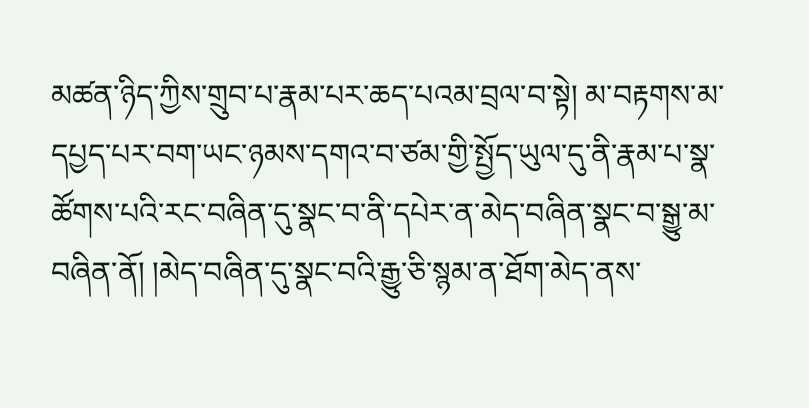མཚན་ཉིད་ཀྱིས་གྲུབ་པ་རྣམ་པར་ཆད་པའམ་བྲལ་བ་སྟེ། མ་བརྟགས་མ་དཔྱད་པར་བག་ཡང་ཉམས་དགའ་བ་ཙམ་གྱི་སྤྱོད་ཡུལ་དུ་ནི་རྣམ་པ་སྣ་ཚོགས་པའི་རང་བཞིན་དུ་སྣང་བ་ནི་དཔེར་ན་མེད་བཞིན་སྣང་བ་སྒྱུ་མ་བཞིན་ནོ། །མེད་བཞིན་དུ་སྣང་བའི་རྒྱུ་ཅི་སྙམ་ན་ཐོག་མེད་ནས་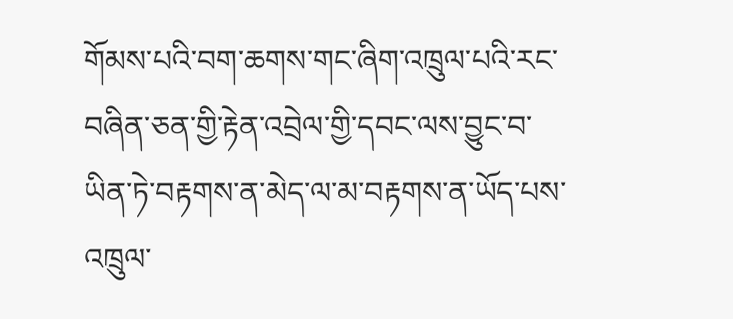གོམས་པའི་བག་ཆགས་གང་ཞིག་འཁྲུལ་པའི་རང་བཞིན་ཅན་གྱི་རྟེན་འབྲེལ་གྱི་དབང་ལས་བྱུང་བ་ཡིན་ཏེ་བརྟགས་ན་མེད་ལ་མ་བརྟགས་ན་ཡོད་པས་འཁྲུལ་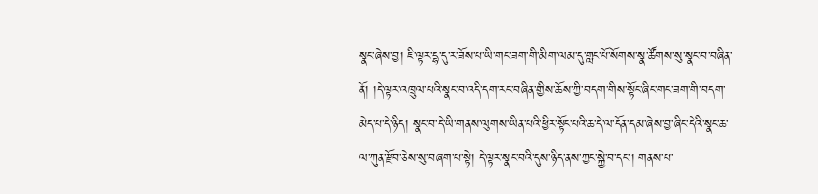སྣང་ཞེས་བྱ། ཇི་ལྟར་དྷ་དུ་ར་ཟོས་པ་ཡི་གང་ཟག་གི་མིག་ལམ་དུ་གླང་པོ་སོགས་སྣ་ཚོགས་སུ་སྣང་བ་བཞིན་ནོ། །དེ་ལྟར་འཁྲུལ་པའི་སྣང་བ་འདི་དག་རང་བཞིན་གྱིས་ཆོས་ཀྱི་བདག་གིས་སྟོང་ཞིང་གང་ཟག་གི་བདག་མེད་པ་དེ་ཉིད། སྣང་བ་དེ་ཡི་གནས་ལུགས་ཡིན་པའི་ཕྱིར་སྟོང་པའི་ཆ་དེ་ལ་དོན་དམ་ཞེས་བྱ་ཞིང་དེའི་སྣང་ཆ་ལ་ཀུན་རྫོབ་ཅེས་སུ་བཞག་པ་སྟེ། དེ་ལྟར་སྣང་བའི་དུས་ཉིད་ནས་ཀྱང་སྐྱེ་བ་དང་། གནས་པ་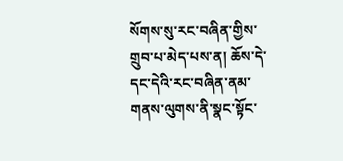སོགས་སུ་རང་བཞིན་གྱིས་གྲུབ་པ་མེད་པས་ན། ཆོས་དེ་དང་དེའི་རང་བཞིན་ནམ་གནས་ལུགས་ནི་སྣང་སྟོང་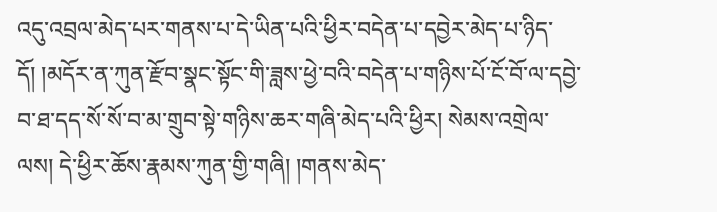འདུ་འབྲལ་མེད་པར་གནས་པ་དེ་ཡིན་པའི་ཕྱིར་བདེན་པ་དབྱེར་མེད་པ་ཉིད་དོ། །མདོར་ན་ཀུན་རྫོབ་སྣང་སྟོང་གི་ཟླས་ཕྱེ་བའི་བདེན་པ་གཉིས་པོ་ངོ་བོ་ལ་དབྱེ་བ་ཐ་དད་སོ་སོ་བ་མ་གྲུབ་སྟེ་གཉིས་ཆར་གཞི་མེད་པའི་ཕྱིར། སེམས་འགྲེལ་ལས། དེ་ཕྱིར་ཆོས་རྣམས་ཀུན་གྱི་གཞི། །གནས་མེད་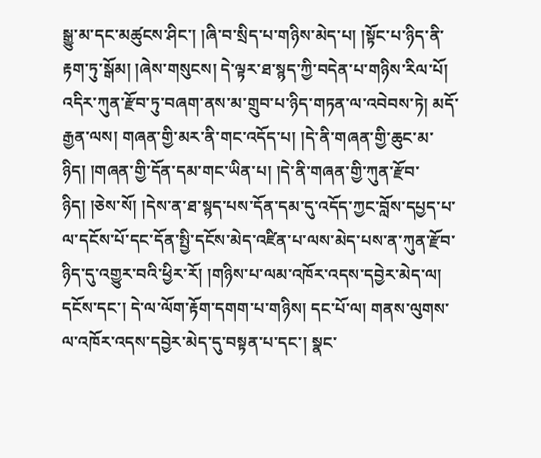སྒྱུ་མ་དང་མཚུངས་ཤིང་། །ཞི་བ་སྲིད་པ་གཉིས་མེད་པ། །སྟོང་པ་ཉིད་ནི་རྟག་ཏུ་སྒོམ། །ཞེས་གསུངས། དེ་ལྟར་ཐ་སྙད་ཀྱི་བདེན་པ་གཉིས་རིལ་པོ། འདིར་ཀུན་རྫོབ་ཏུ་བཞག་ནས་མ་གྲུབ་པ་ཉིད་གཏན་ལ་འབེབས་ཏེ། མདོ་རྒྱན་ལས། གཞན་གྱི་མར་ནི་གང་འདོད་པ། །དེ་ནི་གཞན་གྱི་ཆུང་མ་ཉིད། །གཞན་གྱི་དོན་དམ་གང་ཡིན་པ། །དེ་ནི་གཞན་གྱི་ཀུན་རྫོབ་ཉིད། །ཅེས་སོ། །དེས་ན་ཐ་སྙད་པས་དོན་དམ་དུ་འདོད་ཀྱང་བློས་དཔྱད་པ་ལ་དངོས་པོ་དང་དོན་སྤྱི་དངོས་མེད་འཛིན་པ་ལས་མེད་པས་ན་ཀུན་རྫོབ་ཉིད་དུ་འགྱུར་བའི་ཕྱིར་རོ། །གཉིས་པ་ལམ་འཁོར་འདས་དབྱེར་མེད་ལ། དངོས་དང་། དེ་ལ་ལོག་རྟོག་དགག་པ་གཉིས། དང་པོ་ལ། གནས་ལུགས་ལ་འཁོར་འདས་དབྱེར་མེད་དུ་བསྟན་པ་དང་། སྣང་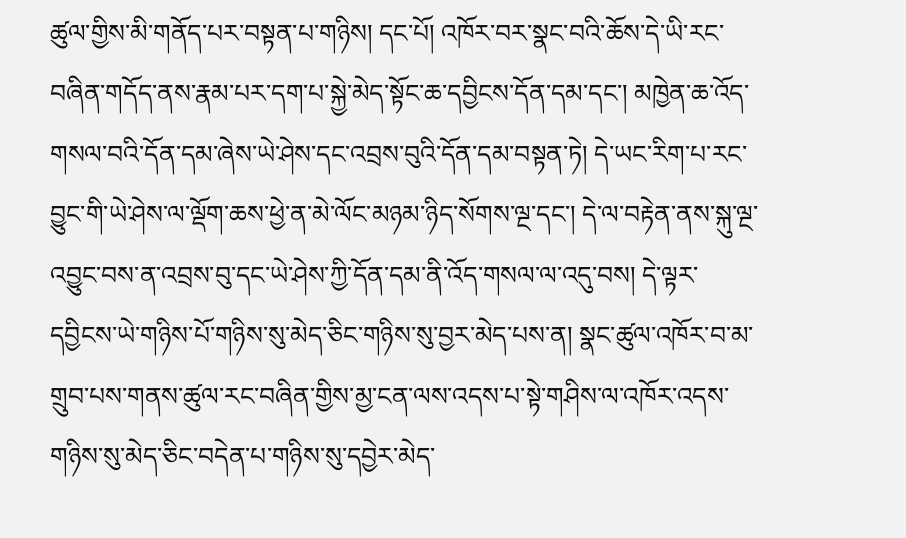ཚུལ་གྱིས་མི་གནོད་པར་བསྟན་པ་གཉིས། དང་པོ། འཁོར་བར་སྣང་བའི་ཆོས་དེ་ཡི་རང་བཞིན་གདོད་ནས་རྣམ་པར་དག་པ་སྐྱེ་མེད་སྟོང་ཆ་དབྱིངས་དོན་དམ་དང་། མཁྱེན་ཆ་འོད་གསལ་བའི་དོན་དམ་ཞེས་ཡེ་ཤེས་དང་འབྲས་བུའི་དོན་དམ་བསྟན་ཏེ། དེ་ཡང་རིག་པ་རང་བྱུང་གི་ཡེ་ཤེས་ལ་ལྡོག་ཆས་ཕྱེ་ན་མེ་ལོང་མཉམ་ཉིད་སོགས་ལྔ་དང་། དེ་ལ་བརྟེན་ནས་སྐུ་ལྔ་འབྱུང་བས་ན་འབྲས་བུ་དང་ཡེ་ཤེས་ཀྱི་དོན་དམ་ནི་འོད་གསལ་ལ་འདུ་བས། དེ་ལྟར་དབྱིངས་ཡེ་གཉིས་པོ་གཉིས་སུ་མེད་ཅིང་གཉིས་སུ་བྱར་མེད་པས་ན། སྣང་ཚུལ་འཁོར་བ་མ་གྲུབ་པས་གནས་ཚུལ་རང་བཞིན་གྱིས་མྱ་ངན་ལས་འདས་པ་སྟེ་གཤིས་ལ་འཁོར་འདས་གཉིས་སུ་མེད་ཅིང་བདེན་པ་གཉིས་སུ་དབྱེར་མེད་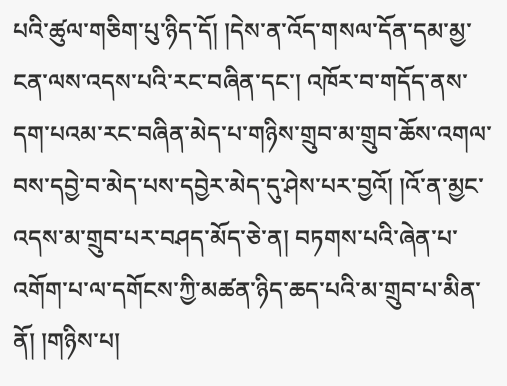པའི་ཚུལ་གཅིག་པུ་ཉིད་དོ། །དེས་ན་འོད་གསལ་དོན་དམ་མྱ་ངན་ལས་འདས་པའི་རང་བཞིན་དང་། འཁོར་བ་གདོད་ནས་དག་པའམ་རང་བཞིན་མེད་པ་གཉིས་གྲུབ་མ་གྲུབ་ཆོས་འགལ་བས་དབྱེ་བ་མེད་པས་དབྱེར་མེད་དུ་ཤེས་པར་བྱའོ། །འོ་ན་མྱང་འདས་མ་གྲུབ་པར་བཤད་མོད་ཅེ་ན། བཏགས་པའི་ཞེན་པ་འགོག་པ་ལ་དགོངས་ཀྱི་མཚན་ཉིད་ཆད་པའི་མ་གྲུབ་པ་མིན་ནོ། །གཉིས་པ།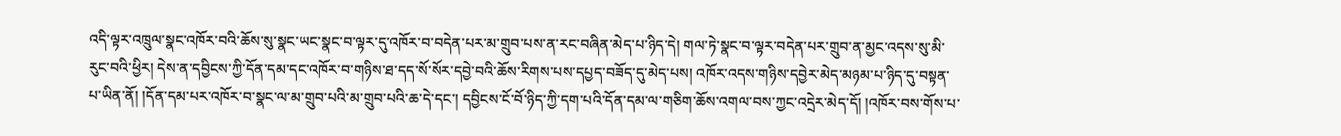འདི་ལྟར་འཁྲུལ་སྣང་འཁོར་བའི་ཆོས་སུ་སྣང་ཡང་སྣང་བ་ལྟར་དུ་འཁོར་བ་བདེན་པར་མ་གྲུབ་པས་ན་རང་བཞིན་མེད་པ་ཉིད་དེ། གལ་ཏེ་སྣང་བ་ལྟར་བདེན་པར་གྲུབ་ན་མྱང་འདས་སུ་མི་རུང་བའི་ཕྱིར། དེས་ན་དབྱིངས་ཀྱི་དོན་དམ་དང་འཁོར་བ་གཉིས་ཐ་དད་སོ་སོར་དབྱེ་བའི་ཆོས་རིགས་པས་དཔྱད་བཟོད་དུ་མེད་པས། འཁོར་འདས་གཉིས་དབྱེར་མེད་མཉམ་པ་ཉིད་དུ་བསྟན་པ་ཡིན་ནོ། །དོན་དམ་པར་འཁོར་བ་སྣང་ལ་མ་གྲུབ་པའི་མ་གྲུབ་པའི་ཆ་དེ་དང་། དབྱིངས་ངོ་བོ་ཉིད་ཀྱི་དག་པའི་དོན་དམ་ལ་གཅིག་ཆོས་འགལ་བས་ཀྱང་འདྲེར་མེད་དོ། །འཁོར་བས་གོས་པ་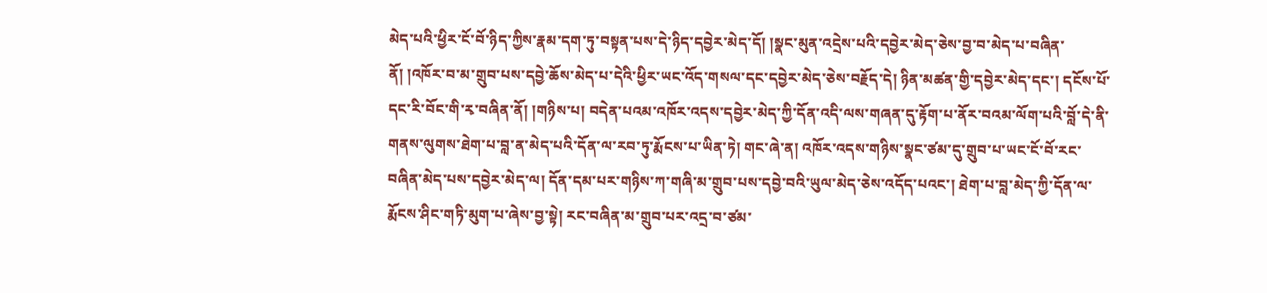མེད་པའི་ཕྱིར་ངོ་བོ་ཉིད་ཀྱིས་རྣམ་དག་ཏུ་བསྟན་པས་དེ་ཉིད་དབྱེར་མེད་དོ། །སྣང་མུན་འདྲེས་པའི་དབྱེར་མེད་ཅེས་བྱ་བ་མེད་པ་བཞིན་ནོ། །འཁོར་བ་མ་གྲུབ་པས་དབྱེ་ཆོས་མེད་པ་དེའི་ཕྱིར་ཡང་འོད་གསལ་དང་དབྱེར་མེད་ཅེས་བརྗོད་དེ། ཉིན་མཚན་གྱི་དབྱེར་མེད་དང་། དངོས་པོ་དང་རི་བོང་གི་རྭ་བཞིན་ནོ། །གཉིས་པ། བདེན་པའམ་འཁོར་འདས་དབྱེར་མེད་ཀྱི་དོན་འདི་ལས་གཞན་དུ་རྟོག་པ་ནོར་བའམ་ལོག་པའི་བློ་དེ་ནི་གནས་ལུགས་ཐེག་པ་བླ་ན་མེད་པའི་དོན་ལ་རབ་ཏུ་རྨོངས་པ་ཡིན་ཏེ། གང་ཞེ་ན། འཁོར་འདས་གཉིས་སྣང་ཙམ་དུ་གྲུབ་པ་ཡང་ངོ་བོ་རང་བཞིན་མེད་པས་དབྱེར་མེད་ལ། དོན་དམ་པར་གཉིས་ཀ་གཞི་མ་གྲུབ་པས་དབྱེ་བའི་ཡུལ་མེད་ཅེས་འདོད་པའང་། ཐེག་པ་བླ་མེད་ཀྱི་དོན་ལ་རྨོངས་ཤིང་གཏི་མུག་པ་ཞེས་བྱ་སྟེ། རང་བཞིན་མ་གྲུབ་པར་འདྲ་བ་ཙམ་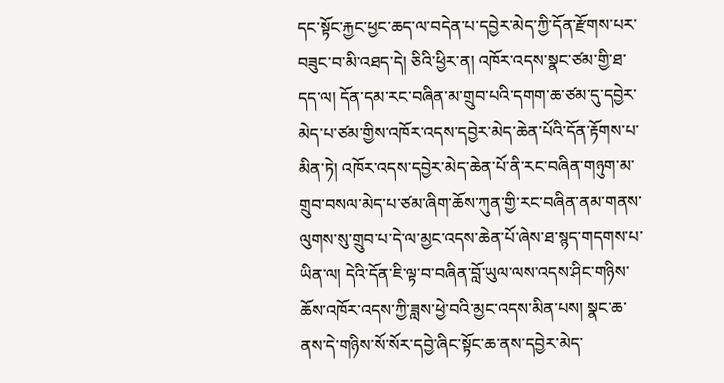དང་སྟོང་རྐྱང་ཕྱང་ཆད་ལ་བདེན་པ་དབྱེར་མེད་ཀྱི་དོན་རྫོགས་པར་བཟུང་བ་མི་འཐད་དེ། ཅིའི་ཕྱིར་ན། འཁོར་འདས་སྣང་ཙམ་གྱི་ཐ་དད་ལ། དོན་དམ་རང་བཞིན་མ་གྲུབ་པའི་དགག་ཆ་ཙམ་དུ་དབྱེར་མེད་པ་ཙམ་གྱིས་འཁོར་འདས་དབྱེར་མེད་ཆེན་པོའི་དོན་རྟོགས་པ་མིན་ཏེ། འཁོར་འདས་དབྱེར་མེད་ཆེན་པོ་ནི་རང་བཞིན་གཉུག་མ་གྲུབ་བསལ་མེད་པ་ཙམ་ཞིག་ཆོས་ཀུན་གྱི་རང་བཞིན་ནམ་གནས་ལུགས་སུ་གྲུབ་པ་དེ་ལ་མྱང་འདས་ཆེན་པོ་ཞེས་ཐ་སྙད་གདགས་པ་ཡིན་ལ། དེའི་དོན་ཇི་ལྟ་བ་བཞིན་བློ་ཡུལ་ལས་འདས་ཤིང་གཉིས་ཆོས་འཁོར་འདས་ཀྱི་ཟླས་ཕྱེ་བའི་མྱང་འདས་མིན་པས། སྣང་ཆ་ནས་དེ་གཉིས་སོ་སོར་དབྱེ་ཞིང་སྟོང་ཆ་ནས་དབྱེར་མེད་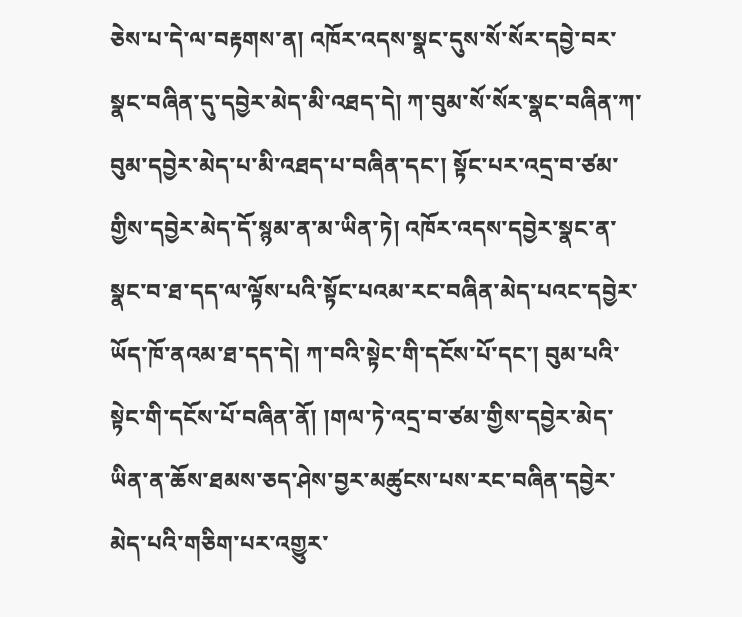ཅེས་པ་དེ་ལ་བརྟགས་ན། འཁོར་འདས་སྣང་དུས་སོ་སོར་དབྱེ་བར་སྣང་བཞིན་དུ་དབྱེར་མེད་མི་འཐད་དེ། ཀ་བུམ་སོ་སོར་སྣང་བཞིན་ཀ་བུམ་དབྱེར་མེད་པ་མི་འཐད་པ་བཞིན་དང་། སྟོང་པར་འདྲ་བ་ཙམ་གྱིས་དབྱེར་མེད་དོ་སྙམ་ན་མ་ཡིན་ཏེ། འཁོར་འདས་དབྱེར་སྣང་ན་སྣང་བ་ཐ་དད་ལ་ལྟོས་པའི་སྟོང་པའམ་རང་བཞིན་མེད་པའང་དབྱེར་ཡོད་ཁོ་ནའམ་ཐ་དད་དེ། ཀ་བའི་སྟེང་གི་དངོས་པོ་དང་། བུམ་པའི་སྟེང་གི་དངོས་པོ་བཞིན་ནོ། །གལ་ཏེ་འདྲ་བ་ཙམ་གྱིས་དབྱེར་མེད་ཡིན་ན་ཆོས་ཐམས་ཅད་ཤེས་བྱར་མཚུངས་པས་རང་བཞིན་དབྱེར་མེད་པའི་གཅིག་པར་འགྱུར་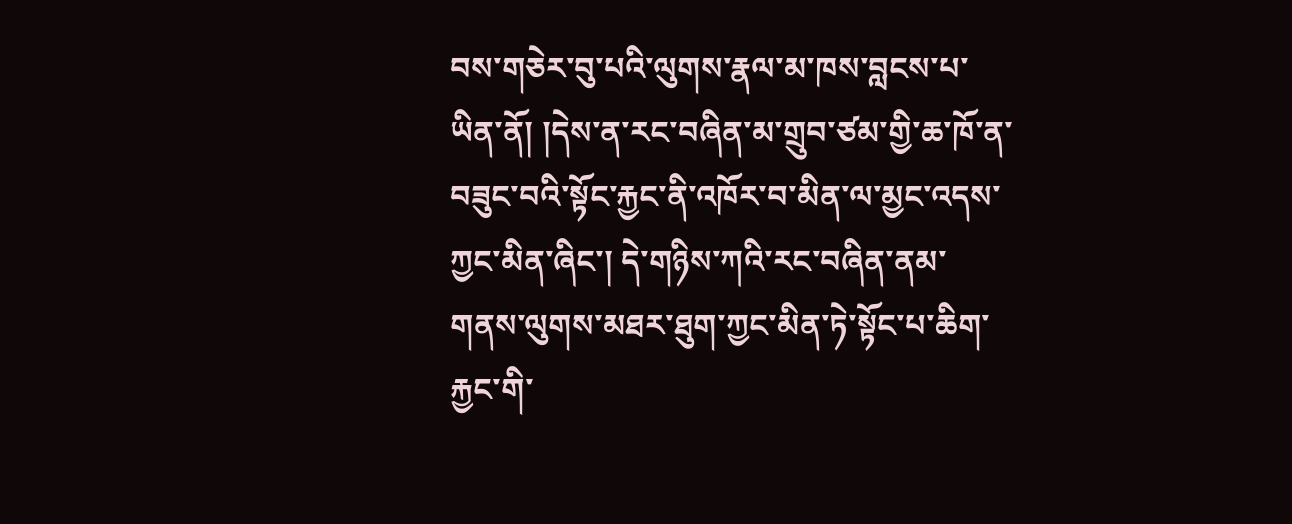བས་གཅེར་བུ་པའི་ལུགས་རྣལ་མ་ཁས་བླངས་པ་ཡིན་ནོ། །དེས་ན་རང་བཞིན་མ་གྲུབ་ཙམ་གྱི་ཆ་ཁོ་ན་བཟུང་བའི་སྟོང་རྐྱང་ནི་འཁོར་བ་མིན་ལ་མྱང་འདས་ཀྱང་མིན་ཞིང་། དེ་གཉིས་ཀའི་རང་བཞིན་ནམ་གནས་ལུགས་མཐར་ཐུག་ཀྱང་མིན་ཏེ་སྟོང་པ་ཆིག་རྐྱང་གི་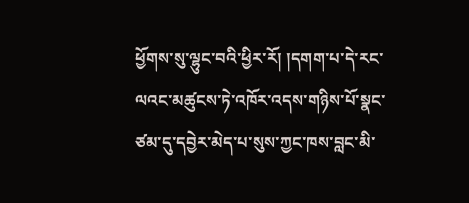ཕྱོགས་སུ་ལྷུང་བའི་ཕྱིར་རོ། །དགག་པ་དེ་རང་ལའང་མཚུངས་ཏེ་འཁོར་འདས་གཉིས་པོ་སྣང་ཙམ་དུ་དབྱེར་མེད་པ་སུས་ཀྱང་ཁས་བླང་མི་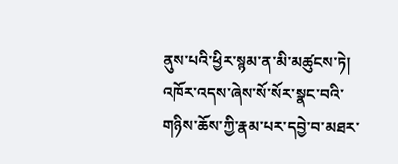ནུས་པའི་ཕྱིར་སྙམ་ན་མི་མཚུངས་ཏེ། འཁོར་འདས་ཞེས་སོ་སོར་སྣང་བའི་གཉིས་ཆོས་ཀྱི་རྣམ་པར་དབྱེ་བ་མཐར་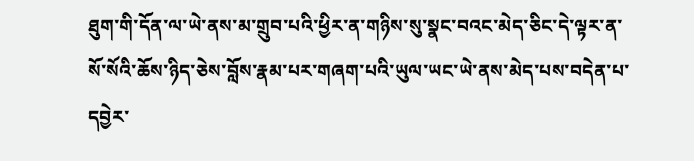ཐུག་གི་དོན་ལ་ཡེ་ནས་མ་གྲུབ་པའི་ཕྱིར་ན་གཉིས་སུ་སྣང་བའང་མེད་ཅིང་དེ་ལྟར་ན་སོ་སོའི་ཆོས་ཉིད་ཅེས་བློས་རྣམ་པར་གཞག་པའི་ཡུལ་ཡང་ཡེ་ནས་མེད་པས་བདེན་པ་དབྱེར་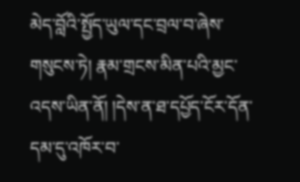མེད་བློའི་སྤྱོད་ཡུལ་དང་བྲལ་བ་ཞེས་གསུངས་ཏེ། རྣམ་གྲངས་མིན་པའི་མྱང་འདས་ཡིན་ནོ། །དེས་ན་ཐ་དཔྱོད་ངོར་དོན་དམ་དུ་འཁོར་བ་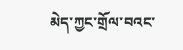མེད་ཀྱང་གྲོལ་བའང་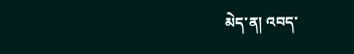མེད་ན། འབད་